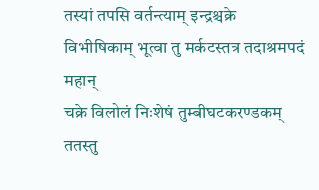तस्यां तपसि वर्तन्त्याम् इन्द्रश्चक्रे विभीषिकाम् भूत्वा तु मर्कटस्तत्र तदाश्रमपदं महान्
चक्रे विलोलं निःशेषं तुम्बीघटकरण्डकम् ततस्तु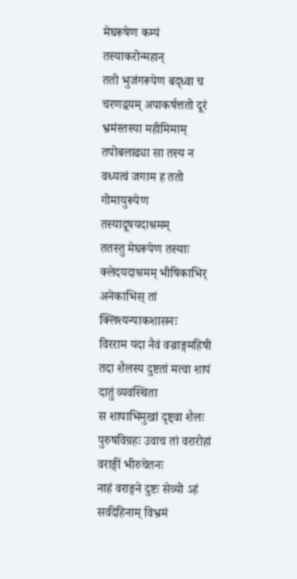मेघरूषेण कम्पं तस्याकरोन्महान्
ततो भुजंगरूपेण बद्ध्वा च चरणद्वयम् अपाकर्षत्ततो दूरं भ्रमंस्तस्या महीमिमाम्
तपोबलाढ्या सा तस्य न वध्यत्वं जगाम ह ततो गोमायुरूपेण तस्यादूषयदाश्रमम्
ततस्तु मेघरूपेण तस्याः क्लेदयदाश्रमम् भीषिकाभिर् अनेकाभिस् तां क्लिश्यन्पाकशासनः
विरराम यदा नैवं वज्राङ्गमहिषी तदा शैलस्य दुष्टतां मत्वा शापं दातुं व्यवस्थिता
स शापाभिमुखां दृष्ट्वा शैलः पुरुषविग्रहः उवाच तां वरारोहां वराङ्गीं भीरुचेतनः
नाहं वराङ्गने दुष्टः सेव्यो ऽहं सर्वदेहिनाम् विभ्रमं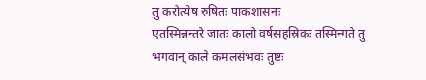तु करोत्येष रुषितः पाकशासनः
एतस्मिन्नन्तरे जातः कालो वर्षसहस्रिकः तस्मिन्गते तु भगवान् काले कमलसंभवः तुष्टः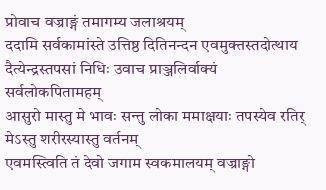प्रोवाच वज्राङ्गं तमागम्य जलाश्रयम्
ददामि सर्वकामांस्ते उत्तिष्ठ दितिनन्दन एवमुक्तस्तदोत्थाय दैत्येन्द्रस्तपसां निधिः उवाच प्राञ्जलिर्वाक्यं सर्वलोकपितामहम्
आसुरो मास्तु मे भावः सन्तु लोका ममाक्षयाः तपस्येव रतिर् मेऽस्तु शरीरस्यास्तु वर्तनम्
एवमस्त्विति तं देवो जगाम स्वकमालयम् वज्राङ्गो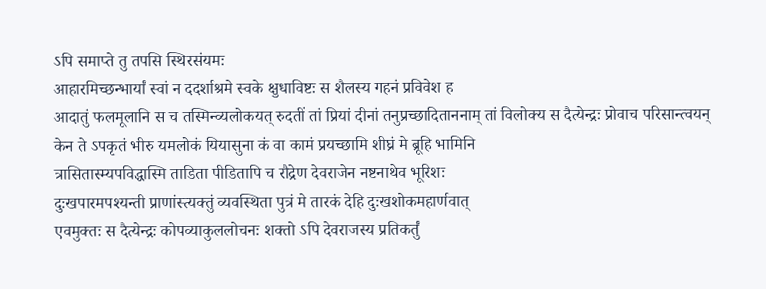ऽपि समाप्ते तु तपसि स्थिरसंयमः
आहारमिच्छन्भार्यां स्वां न ददर्शाश्रमे स्वके क्षुधाविष्टः स शैलस्य गहनं प्रविवेश ह
आदातुं फलमूलानि स च तस्मिन्व्यलोकयत् रुदतीं तां प्रियां दीनां तनुप्रच्छादिताननाम् तां विलोक्य स दैत्येन्द्रः प्रोवाच परिसान्त्वयन्
केन ते ऽपकृतं भीरु यमलोकं यियासुना कं वा कामं प्रयच्छामि शीघ्रं मे ब्रूहि भामिनि
त्रासितास्म्यपविद्धास्मि ताडिता पीडितापि च रौद्रेण देवराजेन नष्टनाथेव भूरिशः
दुःखपारमपश्यन्ती प्राणांस्त्यक्तुं व्यवस्थिता पुत्रं मे तारकं देहि दुःखशोकमहार्णवात्
एवमुक्तः स दैत्येन्द्रः कोपव्याकुललोचनः शक्तो ऽपि देवराजस्य प्रतिकर्तुं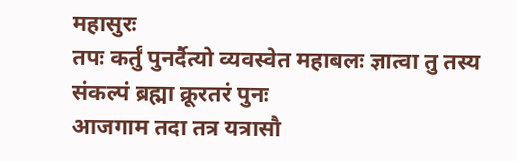महासुरः
तपः कर्तुं पुनर्दैत्यो व्यवस्वेत महाबलः ज्ञात्वा तु तस्य संकल्पं ब्रह्मा क्रूरतरं पुनः
आजगाम तदा तत्र यत्रासौ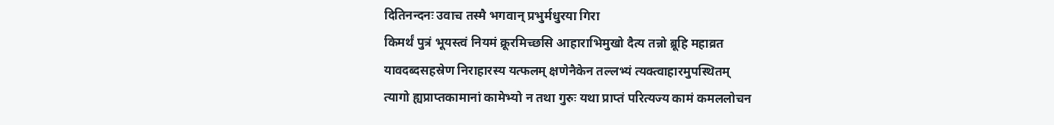दितिनन्दनः उवाच तस्मै भगवान् प्रभुर्मधुरया गिरा
किमर्थं पुत्रं भूयस्त्वं नियमं क्रूरमिच्छसि आहाराभिमुखो दैत्य तन्नो ब्रूहि महाव्रत
यावदब्दसहस्रेण निराहारस्य यत्फलम् क्षणेनैकेन तल्लभ्यं त्यक्त्वाहारमुपस्थितम्
त्यागो ह्यप्राप्तकामानां कामेभ्यो न तथा गुरुः यथा प्राप्तं परित्यज्य कामं कमललोचन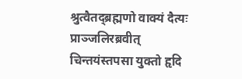श्रुत्वैतद्ब्रह्मणो वाक्यं दैत्यः प्राञ्जलिरब्रवीत् चिन्तयंस्तपसा युक्तो हृदि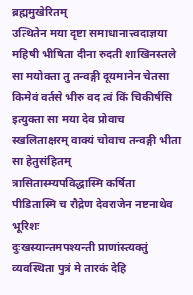ब्रह्ममुखेरितम्
उत्थितेन मया दृष्टा समाधानात्त्वदाज्ञया महिषी भीषिता दीना रुदती शाखिनस्तले
सा मयोक्ता तु तन्वङ्गी दूयमानेन चेतसा किमेवं वर्तसे भीरु वद त्वं किं चिकीर्षसि
इत्युक्ता सा मया देव प्रोवाच स्खलिताक्षरम् वाक्यं चोवाच तन्वङ्गी भीता सा हेतुसंहितम्
त्रासितास्म्यपविद्धास्मि कर्षिता पीडितास्मि च रौद्रेण देवराजेन नष्टनाथेव भूरिशः
दुःखस्यान्तमपश्यन्ती प्राणांस्त्यक्तुं व्यवस्थिता पुत्रं मे तारकं देहि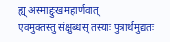ह्य् अस्माद्दुःखमहार्णवात्
एवमुक्तस्तु संक्षुब्धस् तस्याः पुत्रार्थमुद्यतः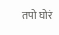तपो घोरं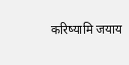करिष्यामि जयाय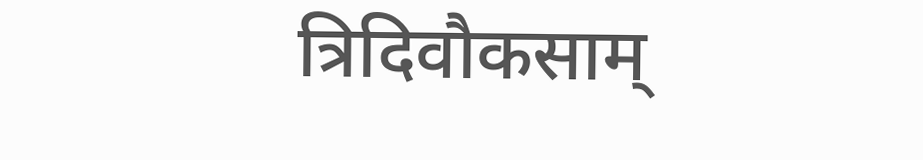त्रिदिवौकसाम्